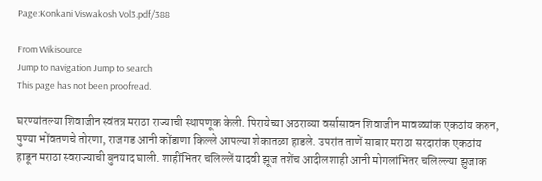Page:Konkani Viswakosh Vol3.pdf/388

From Wikisource
Jump to navigation Jump to search
This page has not been proofread.

घरण्यांतल्या शिवाजीन स्वंतत्र मराठा राज्याची स्थापणूक केली. पिरायेच्या अठराव्या वर्सासावन शिवाजीन मावळ्यांक एकठांय करुन, पुण्या भोंवतणचे तोरणा, राजगड आनी कोंडाणा किल्ले आपल्या शेकातळा हाडले. उपरांत ताणें साबार मराठा सरदारांक एकठांय हाडून मराठा स्वराज्याची बुनयाद घाली. शाहींभितर चलिल्लें यादवी झूज तशेंच आदीलशाही आनी मोगलांभितर चलिल्ल्या झुजाक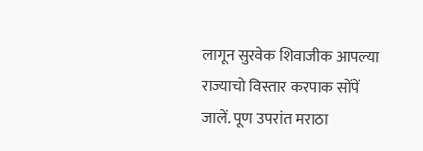लागून सुरवेक शिवाजीक आपल्या राज्याचो विस्तार करपाक सोंपें जालें. पूण उपरांत मराठा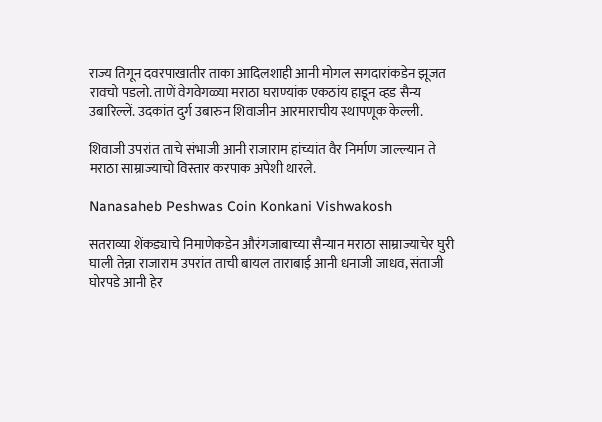राज्य तिगून दवरपाखातीर ताका आदिलशाही आनी मोगल सगदारांकडेन झूजत रावचो पडलो. ताणें वेगवेगळ्या मराठा घराण्यांक एकठांय हाडून व्हड सैन्य उबारिल्लें. उदकांत दुर्ग उबारुन शिवाजीन आरमाराचीय स्थापणूक केल्ली.

शिवाजी उपरांत ताचे संभाजी आनी राजाराम हांच्यांत वैर निर्माण जाल्ल्यान ते मराठा साम्राज्याचो विस्तार करपाक अपेशी थारले.

Nanasaheb Peshwas Coin Konkani Vishwakosh

सतराव्या शेंकड्याचे निमाणेकडेन औरंगजाबाच्या सैन्यान मराठा साम्राज्याचेर घुरी घाली तेन्ना राजाराम उपरांत ताची बायल ताराबाई आनी धनाजी जाधव, संताजी घोरपडे आनी हेर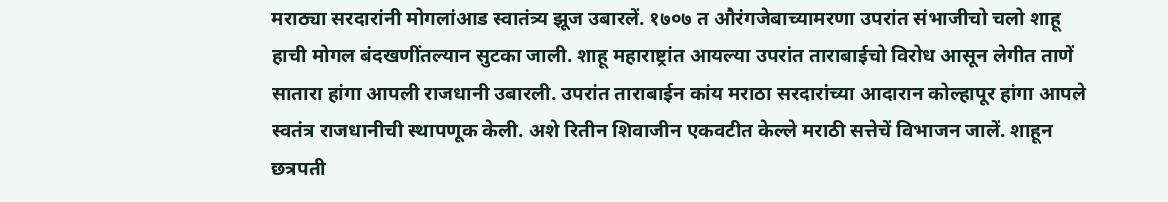मराठ्या सरदारांनी मोगलांआड स्वातंत्र्य झूज उबारलें. १७०७ त औरंगजेबाच्यामरणा उपरांत संभाजीचो चलो शाहू हाची मोगल बंदखणींतल्यान सुटका जाली. शाहू महाराष्ट्रांत आयल्या उपरांत ताराबाईचो विरोध आसून लेगीत ताणें सातारा हांगा आपली राजधानी उबारली. उपरांत ताराबाईन कांय मराठा सरदारांच्या आदारान कोल्हापूर हांगा आपले स्वतंत्र राजधानीची स्थापणूक केली. अशे रितीन शिवाजीन एकवटीत केल्ले मराठी सत्तेचें विभाजन जालें. शाहून छत्रपती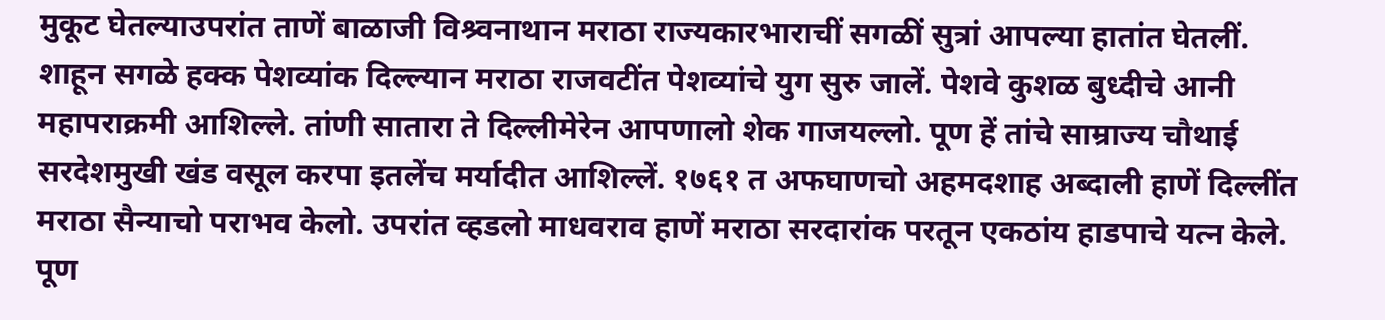मुकूट घेतल्याउपरांत ताणें बाळाजी विश्र्वनाथान मराठा राज्यकारभाराचीं सगळीं सुत्रां आपल्या हातांत घेतलीं. शाहून सगळे हक्क पेशव्यांक दिल्ल्यान मराठा राजवटींत पेशव्यांचे युग सुरु जालें. पेशवे कुशळ बुध्दीचे आनी महापराक्रमी आशिल्ले. तांणी सातारा ते दिल्लीमेरेन आपणालो शेक गाजयल्लो. पूण हें तांचे साम्राज्य चौथाई सरदेशमुखी खंड वसूल करपा इतलेंच मर्यादीत आशिल्लें. १७६१ त अफघाणचो अहमदशाह अब्दाली हाणें दिल्लींत मराठा सैन्याचो पराभव केलो. उपरांत व्हडलो माधवराव हाणें मराठा सरदारांक परतून एकठांय हाडपाचे यत्न केले. पूण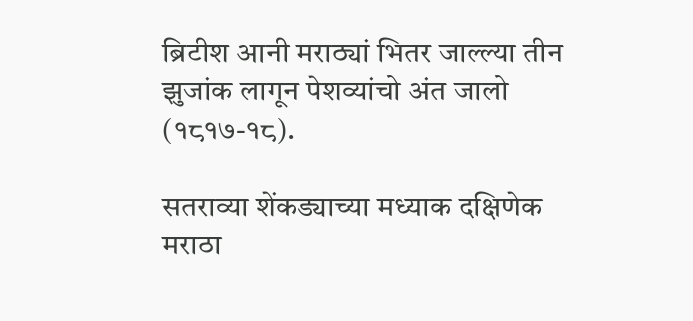ब्रिटीश आनी मराठ्यां भितर जाल्ल्या तीन झुजांक लागून पेशव्यांचो अंत जालो (१८१७-१८).

सतराव्या शेंकड्याच्या मध्याक दक्षिणेक मराठा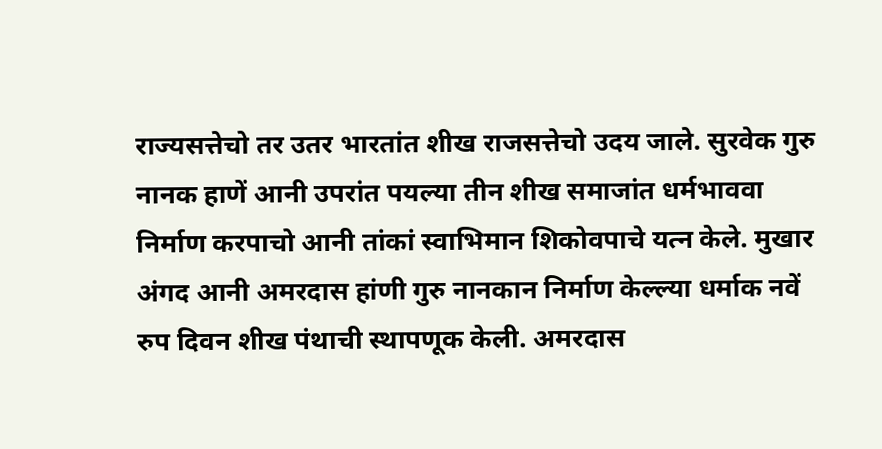राज्यसत्तेचो तर उतर भारतांत शीख राजसत्तेचो उदय जाले. सुरवेक गुरु नानक हाणें आनी उपरांत पयल्या तीन शीख समाजांत धर्मभाववा निर्माण करपाचो आनी तांकां स्वाभिमान शिकोवपाचे यत्न केले. मुखार अंगद आनी अमरदास हांणी गुरु नानकान निर्माण केल्ल्या धर्माक नवें रुप दिवन शीख पंथाची स्थापणूक केली. अमरदास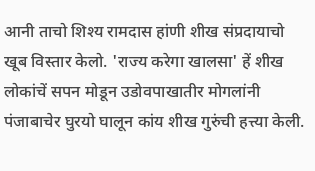आनी ताचो शिश्य रामदास हांणी शीख संप्रदायाचो खूब विस्तार केलो. 'राज्य करेगा खालसा' हें शीख लोकांचें सपन मोडून उडोवपाखातीर मोगलांनी पंजाबाचेर घुरयो घालून कांय शीख गुरुंची हत्त्या केली.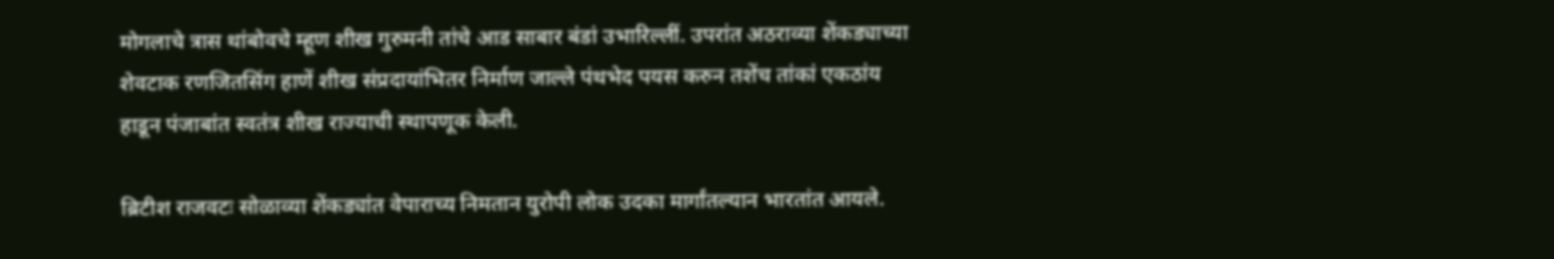मोगलाचे त्रास थांबोवचे म्हूण शीख गुरुमनी तांचे आड साबार बंडां उभारिल्लीं. उपरांत अठराव्या शेंकड्याच्या शेवटाक रणजितसिंग हाणें शीख संप्रदायांभितर निर्माण जाल्ले पंथभेद पयस करुन तशेंच तांकां एकठांय हाडून पंजाबांत स्वतंत्र शीख राज्याची स्थापणूक केली.

ब्रिटीश राजवटः सोळाव्या शेंकड्यांत वेपाराच्य निमतान युरोपी लोक उदका मार्गांतल्यान भारतांत आयले.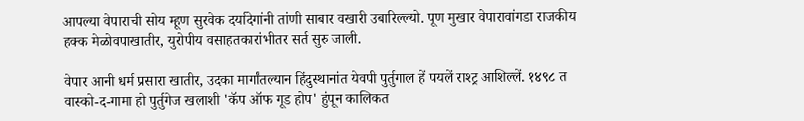आपल्या वेपाराची सोय म्हूण सुरवेक दर्यादेगांनी तांणी साबार वखारी उबारिल्ल्यो. पूण मुखार वेपारावांगडा राजकीय हक्क मेळोवपाखातीर, युरोपीय वसाहतकारांभीतर सर्त सुरु जाली.

वेपार आनी धर्म प्रसारा खातीर, उदका मार्गांतल्यान हिंदुस्थानांत येवपी पुर्तुगाल हें पयलें राश्ट्र आशिल्लें. १४९८ त वास्को-द-गामा हो पुर्तुगेज खलाशी 'कॅप ऑफ गूड होप' हुंपून कालिकत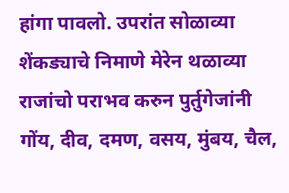हांगा पावलो. उपरांत सोळाव्या शेंकड्याचे निमाणे मेरेन थळाव्या राजांचो पराभव करुन पुर्तुगेजांनी गोंय, दीव, दमण, वसय, मुंबय, चैल,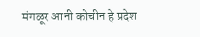मंगळूर आनी कोचीन हे प्रदेश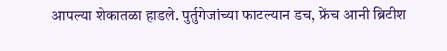आपल्या शेकातळा हाडले. पुर्तुगेजांच्या फाटल्यान डच, फ्रेंच आनी ब्रिटीश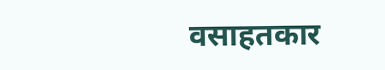वसाहतकार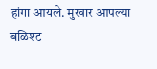हांगा आयले. मुखार आपल्या बळिश्ट